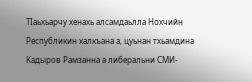ТIаьхьарчу хенахь алсамдаьлла Нохчийн Республикин халкъана а, цуьнан тхьамдина Кадыров Рамзанна а либеральни СМИ-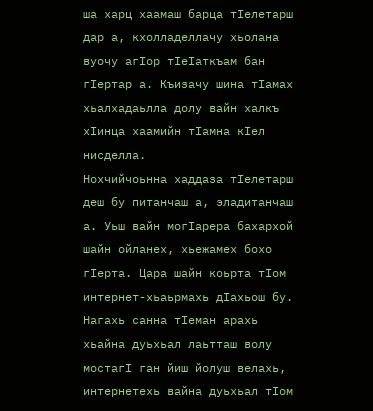ша харц хаамаш барца тIелетарш дар а, кхолладеллачу хьолана вуочу агIор тIеIаткъам бан гIертар а. Къизачу шина тIамах хьалхадаьлла долу вайн халкъ хIинца хаамийн тIамна кIел нисделла.
Нохчийчоьнна хаддаза тIелетарш деш бу питанчаш а, эладитанчаш а. Уьш вайн могIарера бахархой шайн ойланех, хьежамех бохо гIерта. Цара шайн коьрта тIом интернет-хьаьрмахь дIахьош бу. Нагахь санна тIеман арахь хьайна дуьхьал лаьтташ волу мостагI ган йиш йолуш велахь, интернетехь вайна дуьхьал тIом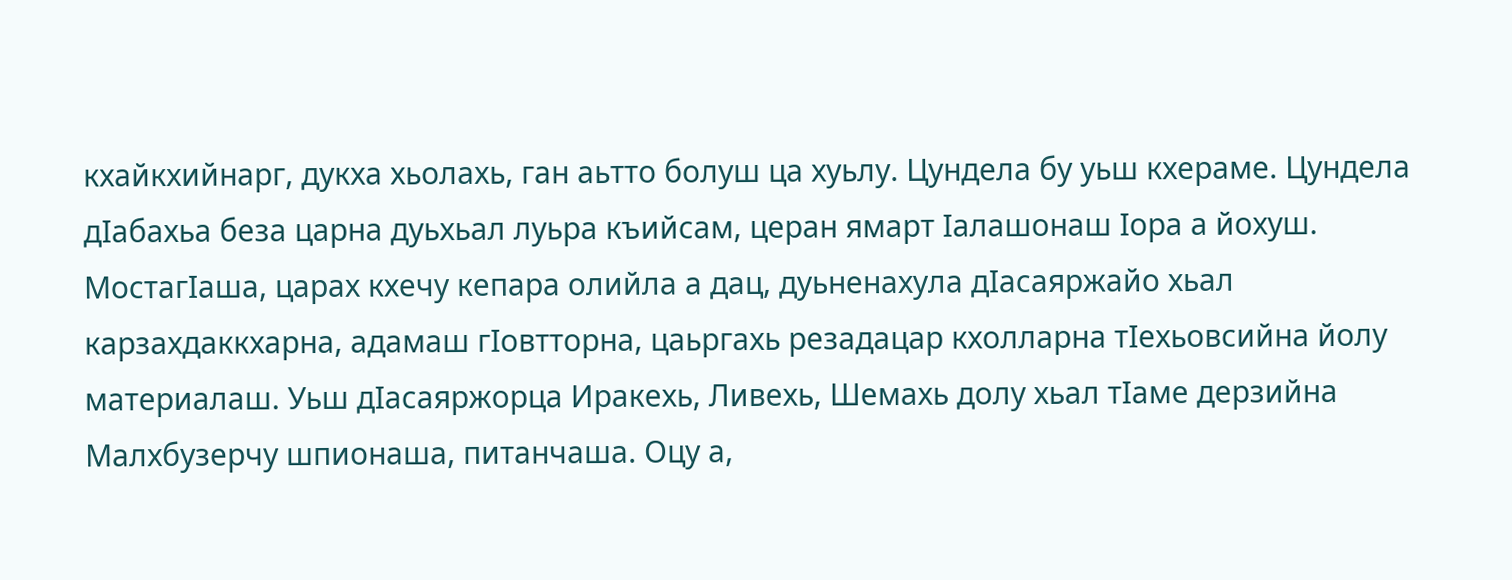кхайкхийнарг, дукха хьолахь, ган аьтто болуш ца хуьлу. Цундела бу уьш кхераме. Цундела дIабахьа беза царна дуьхьал луьра къийсам, церан ямарт Iалашонаш Iора а йохуш.
МостагIаша, царах кхечу кепара олийла а дац, дуьненахула дIасаяржайо хьал карзахдаккхарна, адамаш гIовтторна, цаьргахь резадацар кхолларна тIехьовсийна йолу материалаш. Уьш дIасаяржорца Иракехь, Ливехь, Шемахь долу хьал тIаме дерзийна Малхбузерчу шпионаша, питанчаша. Оцу а,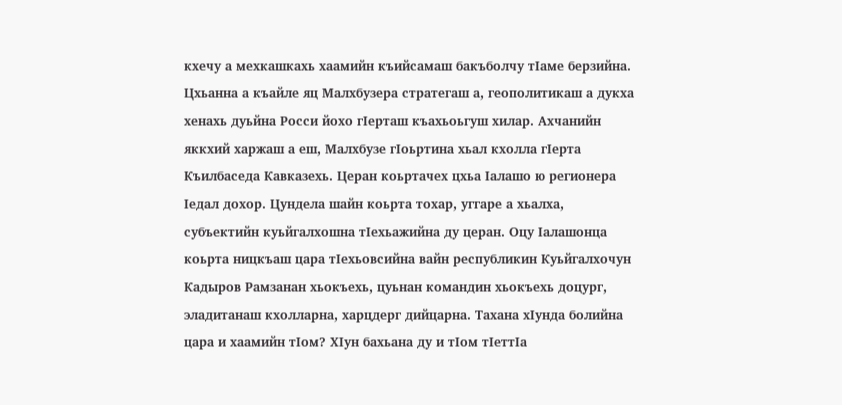кхечу а мехкашкахь хаамийн къийсамаш бакъболчу тIаме берзийна.
Цхьанна а къайле яц Малхбузера стратегаш а, геополитикаш а дукха хенахь дуьйна Росси йохо гIерташ къахьоьгуш хилар. Ахчанийн яккхий харжаш а еш, Малхбузе гIоьртина хьал кхолла гIерта Къилбаседа Кавказехь. Церан коьртачех цхьа Iалашо ю регионера Iедал дохор. Цундела шайн коьрта тохар, уггаре а хьалха, субъектийн куьйгалхошна тIехьажийна ду церан. Оцу Iалашонца коьрта ницкъаш цара тIехьовсийна вайн республикин Куьйгалхочун Кадыров Рамзанан хьокъехь, цуьнан командин хьокъехь доцург, эладитанаш кхолларна, харцдерг дийцарна. Тахана хIунда болийна цара и хаамийн тIом? ХIун бахьана ду и тIом тIеттIа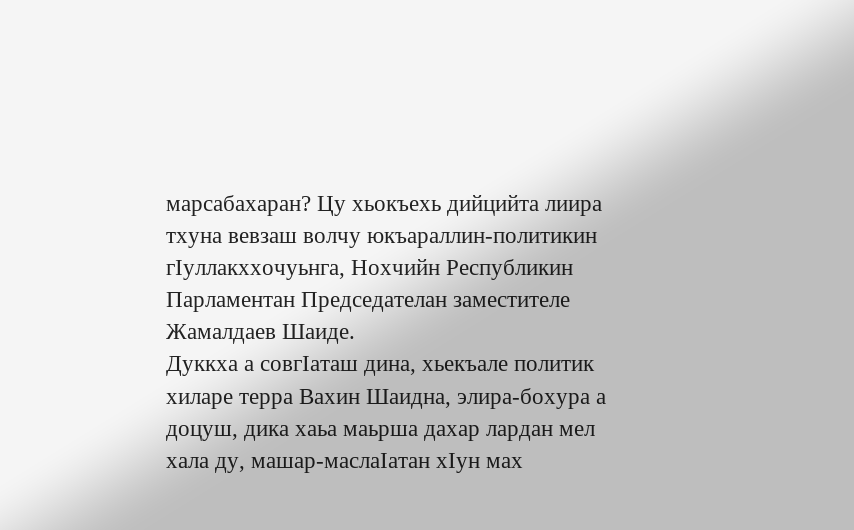марсабахаран? Цу хьокъехь дийцийта лиира тхуна вевзаш волчу юкъараллин-политикин гIуллакххочуьнга, Нохчийн Республикин Парламентан Председателан заместителе Жамалдаев Шаиде.
Дуккха а совгIаташ дина, хьекъале политик хиларе терра Вахин Шаидна, элира-бохура а доцуш, дика хаьа маьрша дахар лардан мел хала ду, машар-маслаIатан хIун мах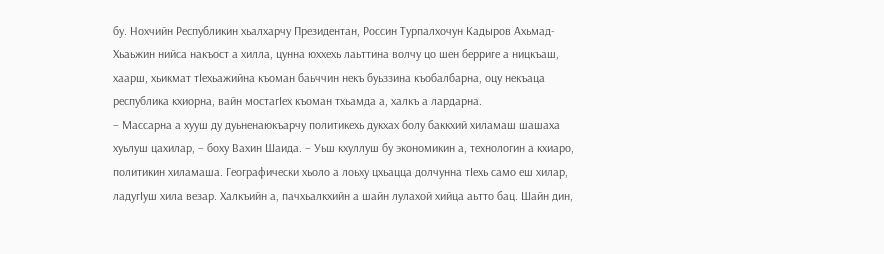бу. Нохчийн Республикин хьалхарчу Президентан, Россин Турпалхочун Кадыров Ахьмад-Хьаьжин нийса накъост а хилла, цунна юххехь лаьттина волчу цо шен берриге а ницкъаш, хаарш, хьикмат тIехьажийна къоман баьччин некъ буьззина къобалбарна, оцу некъаца республика кхиорна, вайн мостагIех къоман тхьамда а, халкъ а лардарна.
– Массарна а хууш ду дуьненаюкъарчу политикехь дукхах болу баккхий хиламаш шашаха хуьлуш цахилар, – боху Вахин Шаида. – Уьш кхуллуш бу экономикин а, технологин а кхиаро, политикин хиламаша. Географически хьоло а лоьху цхьацца долчунна тIехь само еш хилар, ладугIуш хила везар. Халкъийн а, пачхьалкхийн а шайн лулахой хийца аьтто бац. Шайн дин,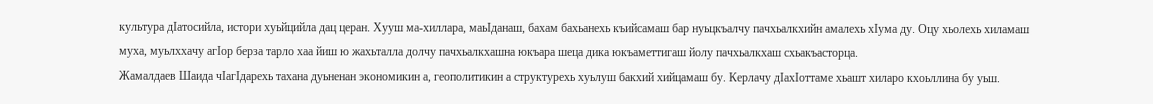культура дIатосийла, истори хуьйцийла дац церан. Хууш ма-хиллара, маьIданаш, бахам бахьанехь къийсамаш бар нуьцкъалчу пачхьалкхийн амалехь хIума ду. Оцу хьолехь хиламаш муха, муьлххачу агIор берза тарло хаа йиш ю жахьталла долчу пачхьалкхашна юкъара шеца дика юкъаметтигаш йолу пачхьалкхаш схьакъасторца.
Жамалдаев Шаида чIагIдарехь тахана дуьненан экономикин а, геополитикин а структурехь хуьлуш бакхий хийцамаш бу. Керлачу дIахIоттаме хьашт хиларо кхоьллина бу уьш.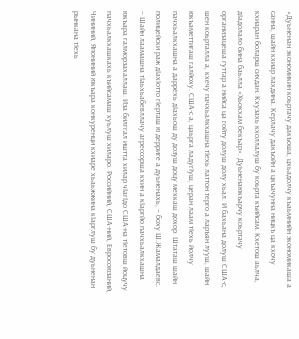«Дуьненан экономикин коьртачу дакъоша, цхьадолчу къаьмнийн экономикаша а санна, шайн кхиар лахдина. Керлачу дакъойн а цкъачунна ницкъ ца кхочу кхиаран боларш сихдан. Кхузахь кхоллалуш бу коьрта къийсам. Кхетош аьлча, дIадолало бина баьлла «Хьокхам бекъар». Дуьненаюкъарчу коьртачу организацеша гуттар а нийса ца гойту долуш долу хьал. И бахьана долуш США-с, шен коьрталла а, кхечу пачхьалкхашна тIехь латтон терго а ларъян лууш, шайн юкъаметтигаш галйоху. США-с а, цаьрга ладугIуш, церан лаам тIехь йолчу пачхьалкхашна а даррехь дIахьош ду дозуш доцу мехкаш дохор. Штаташ шайн полицейски раж дIахIотто гIерташ ю дерриге а дуьненахь, – боху Ш.Жамалдаевс.
– Шайн лаамашна тIаьхьабевллачу агрессорша кхин а кIаргйо пачхьалкхашна юкъара галморзахаллаш. Иза билггал иштта хилар чIагIдо США-на тIетовш йоцучу пачхьалкхашкахь къийсамаш хуьлуш хиларо. Российний, США-ний, Евросоюзаний, Чининий, Япониний юкъара конкуренци кхиаре хьаьжжина кIарглуш бу дуьненан рынкана тIехь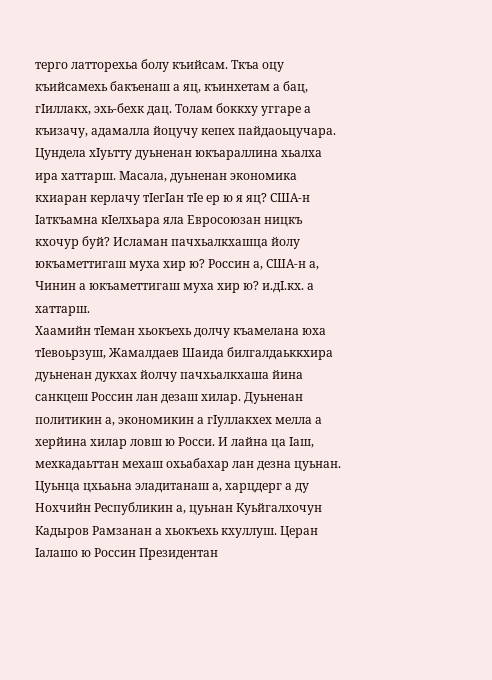терго латторехьа болу къийсам. Ткъа оцу къийсамехь бакъенаш а яц, къинхетам а бац, гIиллакх, эхь-бехк дац. Толам боккху уггаре а къизачу, адамалла йоцучу кепех пайдаоьцучара. Цундела хIуьтту дуьненан юкъараллина хьалха ира хаттарш. Масала, дуьненан экономика кхиаран керлачу тIегIан тIе ер ю я яц? США-н Iаткъамна кIелхьара яла Евросоюзан ницкъ кхочур буй? Исламан пачхьалкхашца йолу юкъаметтигаш муха хир ю? Россин а, США-н а, Чинин а юкъаметтигаш муха хир ю? и.дI.кх. а хаттарш.
Хаамийн тIеман хьокъехь долчу къамелана юха тIевоьрзуш, Жамалдаев Шаида билгалдаьккхира дуьненан дукхах йолчу пачхьалкхаша йина санкцеш Россин лан дезаш хилар. Дуьненан политикин а, экономикин а гIуллакхех мелла а херйина хилар ловш ю Росси. И лайна ца Iаш, мехкадаьттан мехаш охьабахар лан дезна цуьнан. Цуьнца цхьаьна эладитанаш а, харцдерг а ду Нохчийн Республикин а, цуьнан Куьйгалхочун Кадыров Рамзанан а хьокъехь кхуллуш. Церан Iалашо ю Россин Президентан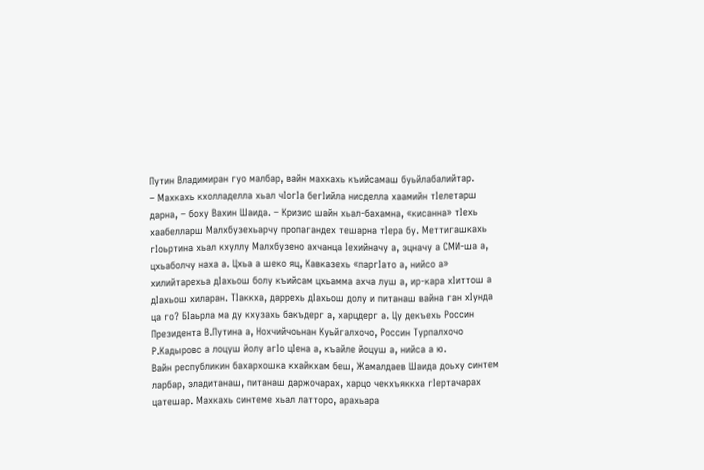Путин Владимиран гуо малбар, вайн махкахь къийсамаш буьйлабалийтар.
– Махкахь кхолладелла хьал чIогIа бегIийла нисделла хаамийн тIелетарш дарна, – боху Вахин Шаида. – Кризис шайн хьал-бахамна, «кисанна» тIехь хаабелларш Малхбузехьарчу пропагандех тешарна тIера бу. Меттигашкахь гIоьртина хьал кхуллу Малхбузено ахчанца Iехийначу а, эцначу а СМИ-ша а, цхьаболчу наха а. Цхьа а шеко яц, Кавказехь «паргIато а, нийсо а» хилийтарехьа дIахьош болу къийсам цхьамма ахча луш а, ир-кара хIиттош а дIахьош хиларан. ТIаккха, даррехь дIахьош долу и питанаш вайна ган хIунда ца го? БIаьрла ма ду кхузахь бакъдерг а, харцдерг а. Цу декъехь Россин Президента В.Путина а, Нохчийчоьнан Куьйгалхочо, Россин Турпалхочо Р.Кадыровс а лоцуш йолу агIо цIена а, къайле йоцуш а, нийса а ю.
Вайн республикин бахархошка кхайкхам беш, Жамалдаев Шаида доьху синтем ларбар, эладитанаш, питанаш даржочарах, харцо чекхъяккха гIертачарах цатешар. Махкахь синтеме хьал латторо, арахьара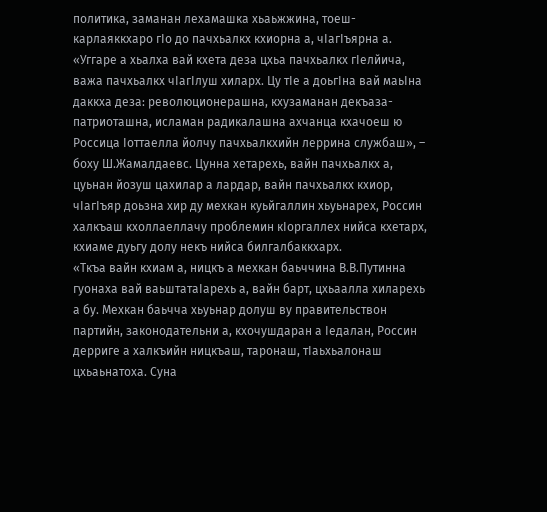политика, заманан лехамашка хьаьжжина, тоеш-карлаяккхаро гIо до пачхьалкх кхиорна а, чIагIъярна а. «Уггаре а хьалха вай кхета деза цхьа пачхьалкх гIелйича, важа пачхьалкх чIагIлуш хиларх. Цу тIе а доьгIна вай маьIна даккха деза: революционерашна, кхузаманан декъаза-патриоташна, исламан радикалашна ахчанца кхачоеш ю Россица Iоттаелла йолчу пачхьалкхийн леррина службаш», – боху Ш.Жамалдаевс. Цунна хетарехь, вайн пачхьалкх а, цуьнан йозуш цахилар а лардар, вайн пачхьалкх кхиор, чIагIъяр доьзна хир ду мехкан куьйгаллин хьуьнарех, Россин халкъаш кхоллаеллачу проблемин кIоргаллех нийса кхетарх, кхиаме дуьгу долу некъ нийса билгалбаккхарх.
«Ткъа вайн кхиам а, ницкъ а мехкан баьччина В.В.Путинна гуонаха вай ваьштатаIарехь а, вайн барт, цхьаалла хиларехь а бу. Мехкан баьчча хьуьнар долуш ву правительствон партийн, законодательни а, кхочушдаран а Iедалан, Россин дерриге а халкъийн ницкъаш, таронаш, тIаьхьалонаш цхьаьнатоха. Суна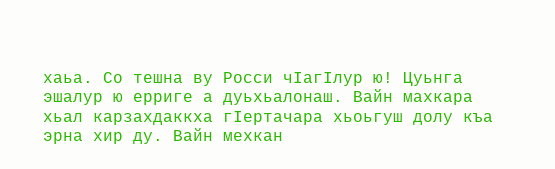хаьа. Со тешна ву Росси чIагIлур ю! Цуьнга эшалур ю ерриге а дуьхьалонаш. Вайн махкара хьал карзахдаккха гIертачара хьоьгуш долу къа эрна хир ду. Вайн мехкан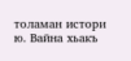толаман истори ю. Вайна хьакъ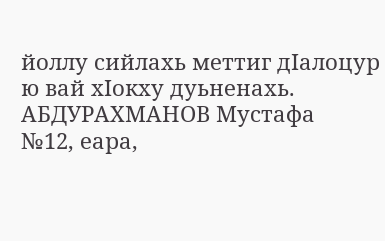йоллу сийлахь меттиг дIалоцур ю вай хIокху дуьненахь.
АБДУРАХМАНОВ Мустафа
№12, еара,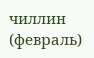чиллин (февраль)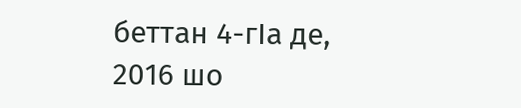беттан 4-гIа де, 2016 шо